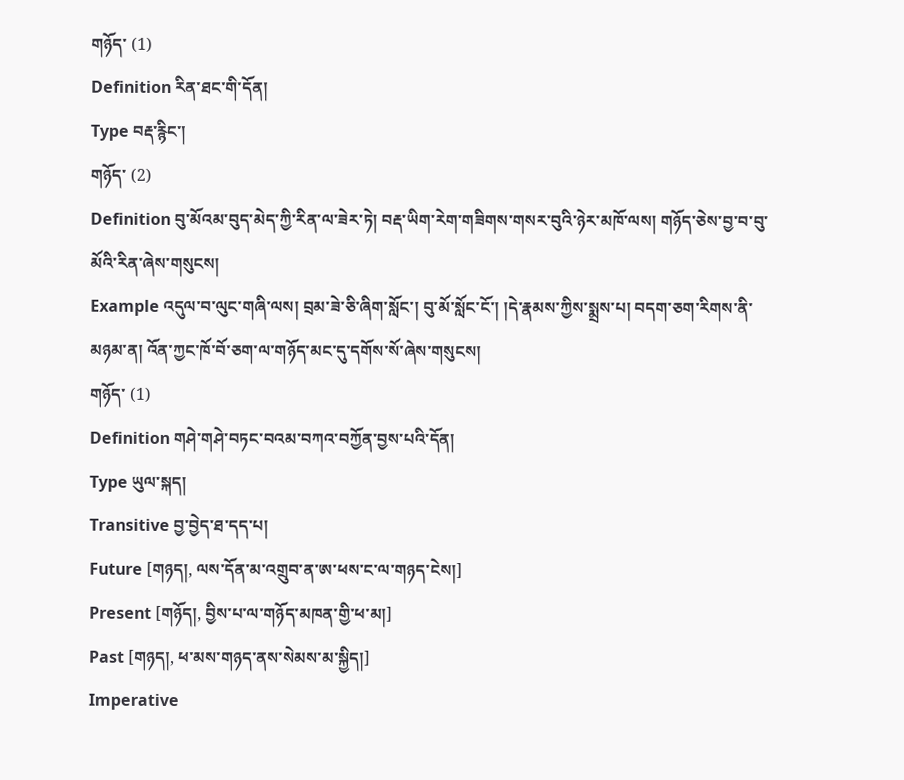གཉོད་ (1)
Definition ཪིན་ཐང་གི་དོན།
Type བརྡ་རྙིང་།
གཉོད་ (2)
Definition བུ་མོའམ་བུད་མེད་ཀྱི་རིན་ལ་ཟེར་ཏེ། བརྡ་ཡིག་རེག་གཟིགས་གསར་བུའི་ཉེར་མཁོ་ལས། གཉོད་ཅེས་བྱ་བ་བུ་མོའི་རིན་ཞེས་གསུངས།
Example འདུལ་བ་ལུང་གཞི་ལས། བྲམ་ཟེ་ཅི་ཞིག་སློང་། བུ་མོ་སློང་ངོ་། །དེ་རྣམས་ཀྱིས་སྨྲས་པ། བདག་ཅག་རིགས་ནི་མཉམ་ན། འོན་ཀྱང་ཁོ་བོ་ཅག་ལ་གཉོད་མང་དུ་དགོས་སོ་ཞེས་གསུངས།
གཉོད་ (1)
Definition གཤེ་གཤེ་བཏང་བའམ་བཀའ་བཀྱོན་བྱས་པའི་དོན།
Type ཡུལ་སྐད།
Transitive བྱ་བྱེད་ཐ་དད་པ།
Future [གཉད།, ལས་དོན་མ་འགྲུབ་ན་ཨ་ཕས་ང་ལ་གཉད་ངེས།]
Present [གཉོད།, བྱིས་པ་ལ་གཉོད་མཁན་གྱི་ཕ་མ།]
Past [གཉད།, ཕ་མས་གཉད་ནས་སེམས་མ་སྐྱིད།]
Imperative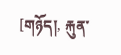[གཉོད།, རྐུན་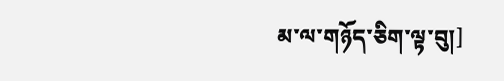མ་ལ་གཉོད་ཅིག་ལྟ་བུ།]